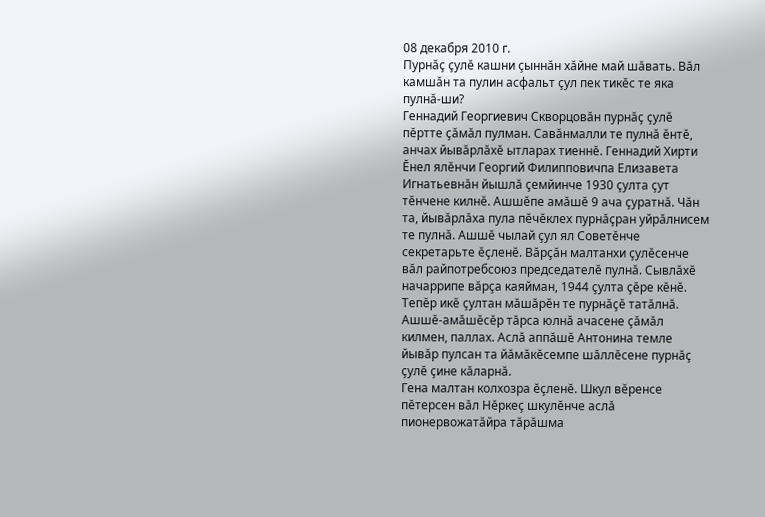08 декабря 2010 г.
Пурнăç çулĕ кашни çыннăн хăйне май шăвать. Вăл камшăн та пулин асфальт çул пек тикĕс те яка пулнă-ши?
Геннадий Георгиевич Скворцовăн пурнăç çулĕ пĕртте çăмăл пулман. Савăнмалли те пулнă ĕнтĕ, анчах йывăрлăхĕ ытларах тиеннĕ. Геннадий Хирти Ĕнел ялĕнчи Георгий Филипповичпа Елизавета Игнатьевнăн йышлă çемйинче 1930 çулта çут тĕнчене килнĕ. Ашшĕпе амăшĕ 9 ача çуратнă. Чăн та, йывăрлăха пула пĕчĕклех пурнăçран уйрăлнисем те пулнă. Ашшĕ чылай çул ял Советĕнче секретарьте ĕçленĕ. Вăрçăн малтанхи çулĕсенче вăл райпотребсоюз председателĕ пулнă. Сывлăхĕ начаррипе вăрçа каяйман, 1944 çулта çĕре кĕнĕ. Тепĕр икĕ çултан мăшăрĕн те пурнăçĕ татăлнă. Ашшĕ-амăшĕсĕр тăрса юлнă ачасене çăмăл килмен, паллах. Аслă аппăшĕ Антонина темле йывăр пулсан та йăмăкĕсемпе шăллĕсене пурнăç çулĕ çине кăларнă.
Гена малтан колхозра ĕçленĕ. Шкул вĕренсе пĕтерсен вăл Нĕркеç шкулĕнче аслă пионервожатăйра тăрăшма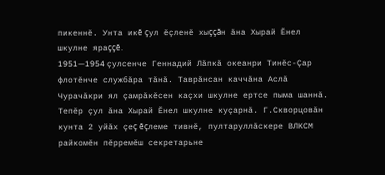пикеннĕ. Унта икĕ çул ĕçленĕ хыççăн ăна Хырай Ĕнел шкулне яраççĕ.
1951—1954 çулсенче Геннадий Лăпкă океанри Тинĕс-Çар флотĕнче службăра тăнă. Таврăнсан каччăна Аслă Чурачăкри ял çамрăкĕсен каçхи шкулне ертсе пыма шаннă. Тепĕр çул ăна Хырай Ĕнел шкулне куçарнă. Г.Скворцовăн кунта 2 уйăх çеç ĕçлеме тивнĕ, пултаруллăскере ВЛКСМ райкомĕн пĕрремĕш секретарьне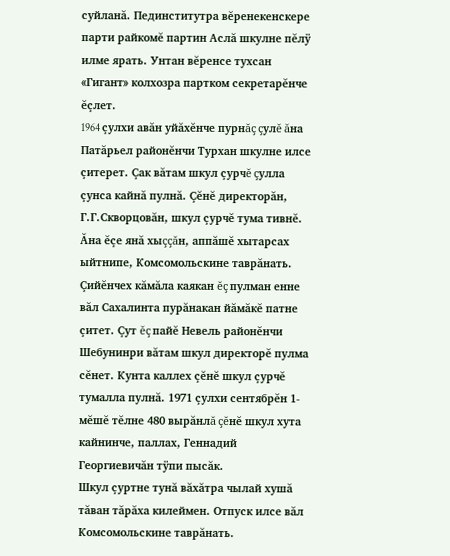суйланă. Пединститутра вĕренекенскере парти райкомĕ партин Аслă шкулне пĕлÿ илме ярать. Унтан вĕренсе тухсан «Гигант» колхозра партком секретарĕнче ĕçлет.
1964 çулхи авăн уйăхĕнче пурнăç çулĕ ăна Патăрьел районĕнчи Турхан шкулне илсе çитерет. Çак вăтам шкул çурчĕ çулла çунса кайнă пулнă. Çĕнĕ директорăн, Г.Г.Скворцовăн, шкул çурчĕ тума тивнĕ. Ăна ĕçе янă хыççăн, аппăшĕ хытарсах ыйтнипе, Комсомольскине таврăнать.
Çийĕнчех кăмăла каякан ĕç пулман енне вăл Сахалинта пурăнакан йăмăкĕ патне çитет. Çут ĕç пайĕ Невель районĕнчи Шебунинри вăтам шкул директорĕ пулма сĕнет. Кунта каллех çĕнĕ шкул çурчĕ тумалла пулнă. 1971 çулхи сентябрĕн 1-мĕшĕ тĕлне 480 вырăнлă çĕнĕ шкул хута кайнинче, паллах, Геннадий Георгиевичăн тÿпи пысăк.
Шкул çуртне тунă вăхăтра чылай хушă тăван тăрăха килеймен. Отпуск илсе вăл Комсомольскине таврăнать.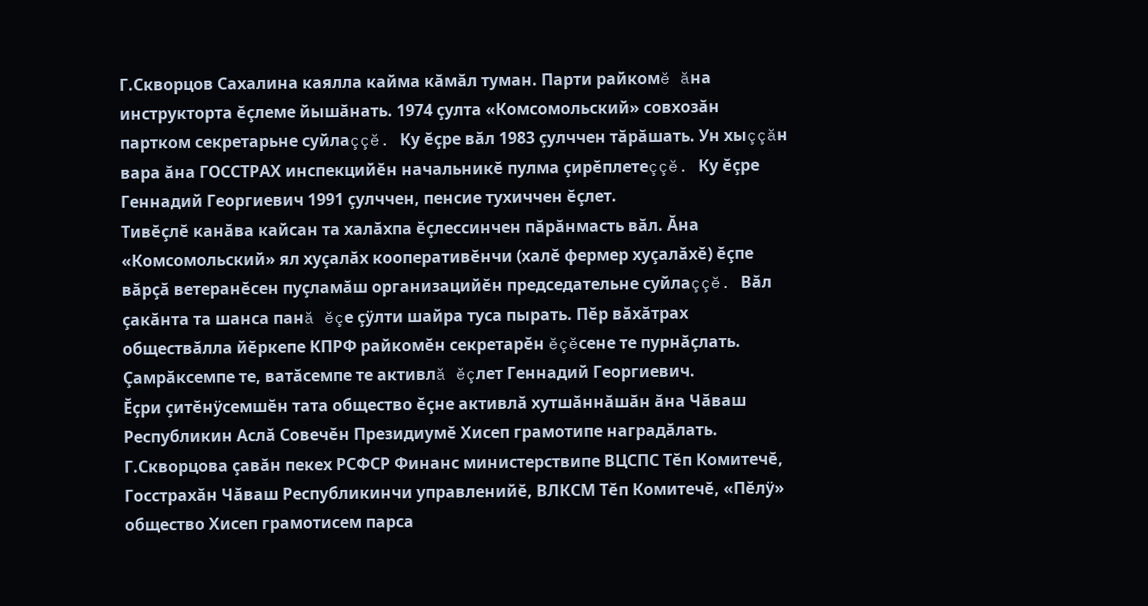Г.Скворцов Сахалина каялла кайма кăмăл туман. Парти райкомĕ ăна инструкторта ĕçлеме йышăнать. 1974 çулта «Комсомольский» совхозăн партком секретарьне суйлаççĕ. Ку ĕçре вăл 1983 çулччен тăрăшать. Ун хыççăн вара ăна ГОССТРАХ инспекцийĕн начальникĕ пулма çирĕплетеççĕ. Ку ĕçре Геннадий Георгиевич 1991 çулччен, пенсие тухиччен ĕçлет.
Тивĕçлĕ канăва кайсан та халăхпа ĕçлессинчен пăрăнмасть вăл. Ăна «Комсомольский» ял хуçалăх кооперативĕнчи (халĕ фермер хуçалăхĕ) ĕçпе вăрçă ветеранĕсен пуçламăш организацийĕн председательне суйлаççĕ. Вăл çакăнта та шанса панă ĕçе çÿлти шайра туса пырать. Пĕр вăхăтрах обществăлла йĕркепе КПРФ райкомĕн секретарĕн ĕçĕсене те пурнăçлать. Çамрăксемпе те, ватăсемпе те активлă ĕçлет Геннадий Георгиевич.
Ĕçри çитĕнÿсемшĕн тата общество ĕçне активлă хутшăннăшăн ăна Чăваш Республикин Аслă Совечĕн Президиумĕ Хисеп грамотипе наградăлать. Г.Скворцова çавăн пекех РСФСР Финанс министерствипе ВЦСПС Тĕп Комитечĕ, Госстрахăн Чăваш Республикинчи управленийĕ, ВЛКСМ Тĕп Комитечĕ, «Пĕлÿ» общество Хисеп грамотисем парса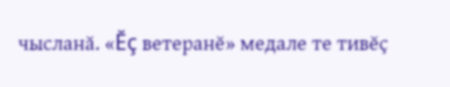чысланă. «Ĕç ветеранĕ» медале те тивĕç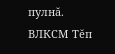пулнă.
ВЛКСМ Тĕп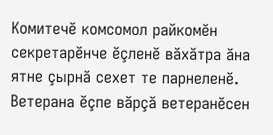Комитечĕ комсомол райкомĕн секретарĕнче ĕçленĕ вăхăтра ăна ятне çырнă сехет те парнеленĕ. Ветерана ĕçпе вăрçă ветеранĕсен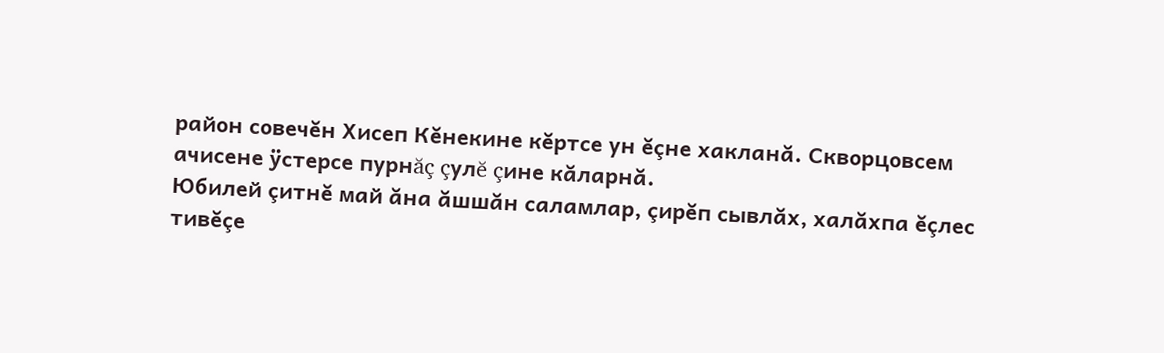район совечĕн Хисеп Кĕнекине кĕртсе ун ĕçне хакланă. Скворцовсем ачисене ÿстерсе пурнăç çулĕ çине кăларнă.
Юбилей çитнĕ май ăна ăшшăн саламлар, çирĕп сывлăх, халăхпа ĕçлес тивĕçе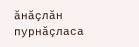ăнăçлăн пурнăçласа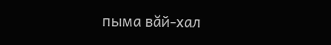пыма вăй-хал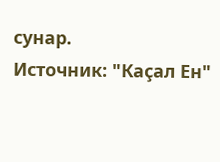сунар.
Источник: "Каçал Ен"